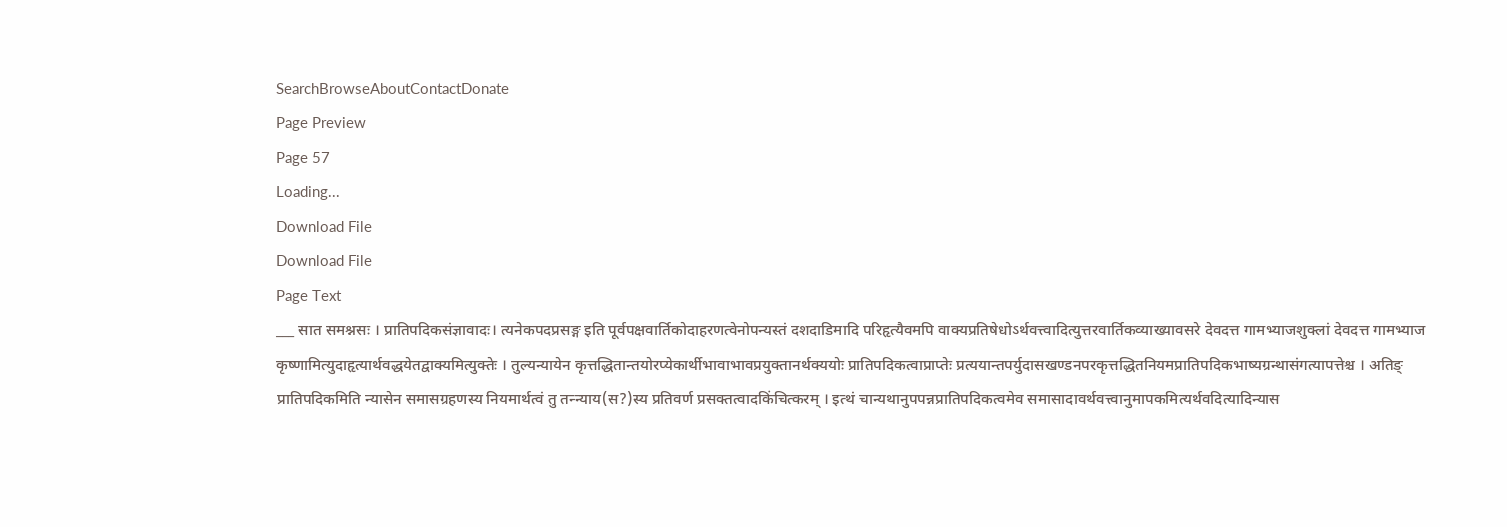SearchBrowseAboutContactDonate
Page Preview
Page 57
Loading...
Download File
Download File
Page Text
___ सात समश्नसः । प्रातिपदिकसंज्ञावादः। त्यनेकपदप्रसङ्ग इति पूर्वपक्षवार्तिकोदाहरणत्वेनोपन्यस्तं दशदाडिमादि परिहृत्यैवमपि वाक्यप्रतिषेधोऽर्थवत्त्वादित्युत्तरवार्तिकव्याख्यावसरे देवदत्त गामभ्याजशुक्लां देवदत्त गामभ्याज कृष्णामित्युदाहृत्यार्थवद्धयेतद्वाक्यमित्युक्तेः । तुल्यन्यायेन कृत्तद्धितान्तयोरप्येकार्थीभावाभावप्रयुक्तानर्थक्ययोः प्रातिपदिकत्वाप्राप्तेः प्रत्ययान्तपर्युदासखण्डनपरकृत्तद्धितनियमप्रातिपदिकभाष्यग्रन्थासंगत्यापत्तेश्च । अतिङ् प्रातिपदिकमिति न्यासेन समासग्रहणस्य नियमार्थत्वं तु तन्न्याय(स?)स्य प्रतिवर्ण प्रसक्तत्वादकिंचित्करम् । इत्थं चान्यथानुपपन्नप्रातिपदिकत्वमेव समासादावर्थवत्त्वानुमापकमित्यर्थवदित्यादिन्यास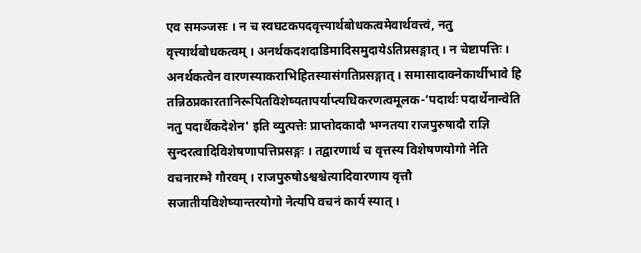एव समञ्जसः । न च स्वघटकपदवृत्त्यार्थबोधकत्वमेवार्थवत्त्वं, नतु वृत्त्यार्थबोधकत्वम् । अनर्थकदशदाडिमादिसमुदायेऽतिप्रसङ्गात् । न चेष्टापत्तिः । अनर्थकत्वेन वारणस्याकराभिहितस्यासंगतिप्रसङ्गात् । समासादाक्नेकार्थीभावे हि तन्निठप्रकारतानिरूपितविशेष्यतापर्याप्त्यधिकरणत्वमूलक-‘पदार्थः पदार्थेनान्वेति नतु पदार्थैकदेशेन' इति व्युत्पत्तेः प्राप्तोदकादौ भग्नतया राजपुरुषादौ राज्ञि सुन्दरत्वादिविशेषणापत्तिप्रसङ्गः । तद्वारणार्थ च वृत्तस्य विशेषणयोगो नेति वचनारम्भे गौरवम् । राजपुरुषोऽश्वश्चेत्यादिवारणाय वृत्तौ सजातीयविशेष्यान्तरयोगो नेत्यपि वचनं कार्य स्यात् ।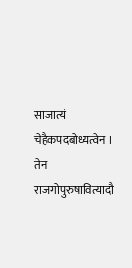साजात्यं चेहैकपदबोध्यत्वेन । तेन राजगोपुरुषावित्यादौ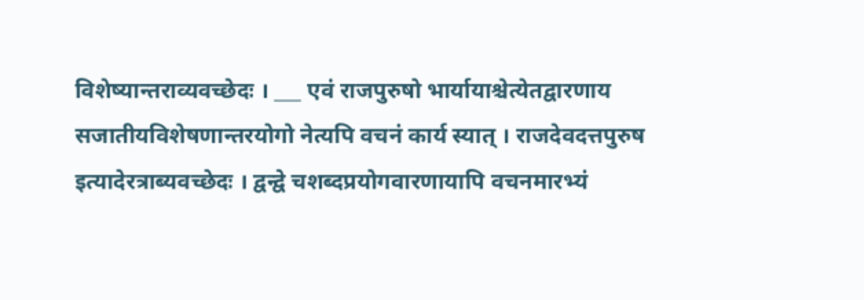विशेष्यान्तराव्यवच्छेदः । ___ एवं राजपुरुषो भार्यायाश्चेत्येतद्वारणाय सजातीयविशेषणान्तरयोगो नेत्यपि वचनं कार्य स्यात् । राजदेवदत्तपुरुष इत्यादेरत्राब्यवच्छेदः । द्वन्द्वे चशब्दप्रयोगवारणायापि वचनमारभ्यं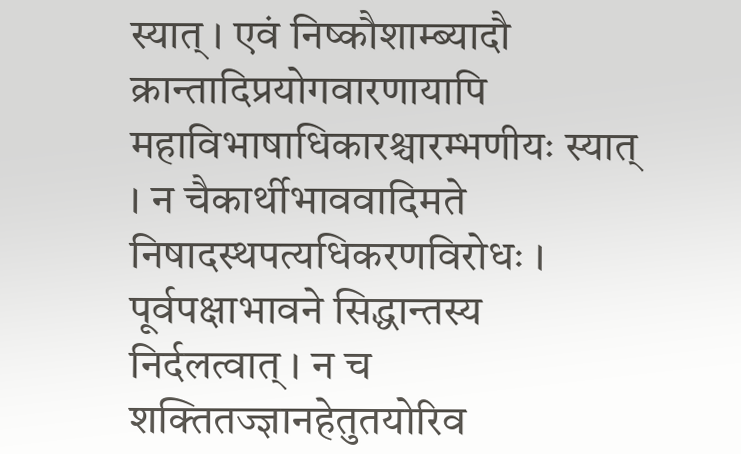स्यात् । एवं निष्कौशाम्ब्यादौ क्रान्तादिप्रयोगवारणायापि महाविभाषाधिकारश्चारम्भणीयः स्यात् । न चैकार्थीभाववादिमते निषादस्थपत्यधिकरणविरोधः । पूर्वपक्षाभावने सिद्धान्तस्य निर्दलत्वात् । न च शक्तितज्ज्ञानहेतुतयोरिव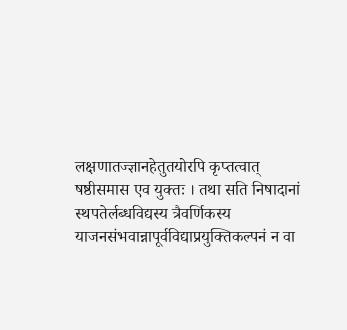लक्षणातज्ज्ञानहेतुतयोरपि कृप्तत्वात् षष्ठीसमास एव युक्तः । तथा सति निषादानां स्थपतेर्लब्धविद्यस्य त्रैवर्णिकस्य याजनसंभवान्नापूर्वविद्याप्रयुक्तिकल्पनं न वा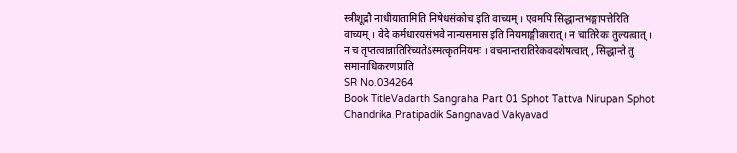स्त्रीशूद्रौ नाधीयातामिति निषेधसंकोच इति वाच्यम् । एवमपि सिद्धान्तभङ्गापत्तेरिति वाच्यम् । वेदे कर्मधारयसंभवे नान्यसमास इति नियमाङ्गीकारात्। न चातिरेकः तुल्यत्वात् । न च तृप्तत्वान्नातिरिच्यतेऽस्मत्कृतनियमः । वचनान्तरातिरेकवदशेषत्वात् , सिद्धान्ते तु समानाधिकरणप्राति
SR No.034264
Book TitleVadarth Sangraha Part 01 Sphot Tattva Nirupan Sphot Chandrika Pratipadik Sangnavad Vakyavad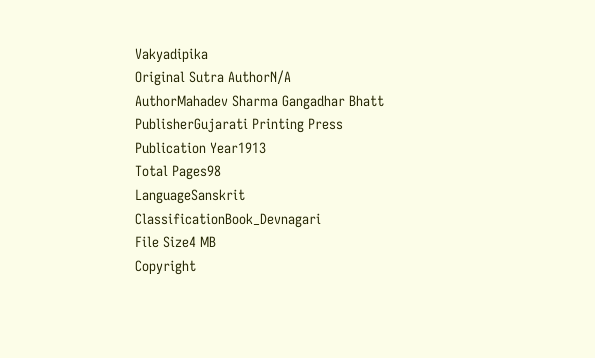Vakyadipika
Original Sutra AuthorN/A
AuthorMahadev Sharma Gangadhar Bhatt
PublisherGujarati Printing Press
Publication Year1913
Total Pages98
LanguageSanskrit
ClassificationBook_Devnagari
File Size4 MB
Copyright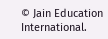© Jain Education International.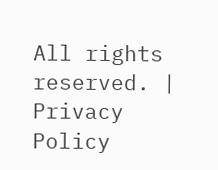All rights reserved. | Privacy Policy